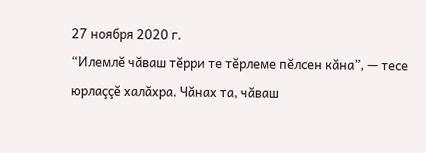27 ноября 2020 г.
“Илемлĕ чăваш тĕрри те тĕрлеме пĕлсен кăна”, — тесе юрлаççĕ халăхра. Чăнах та, чăваш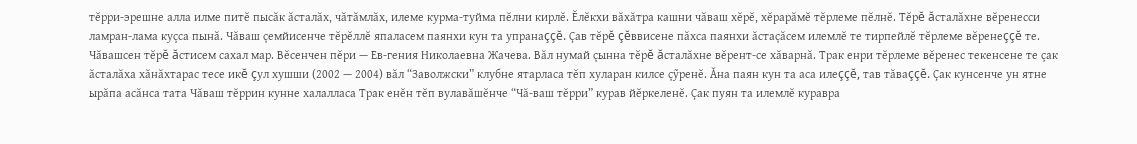тĕрри-эрешне алла илме питĕ пысăк ăсталăх, чăтăмлăх, илеме курма-туйма пĕлни кирлĕ. Ĕлĕкхи вăхăтра кашни чăваш хĕрĕ, хĕрарăмĕ тĕрлеме пĕлнĕ. Тĕрĕ ăсталăхне вĕренесси ламран-лама куçса пынă. Чăваш çемйисенче тĕрĕллĕ япаласем паянхи кун та упранаççĕ. Çав тĕрĕ çĕввисене пăхса паянхи ăстаçăсем илемлĕ те тирпейлĕ тĕрлеме вĕренеççĕ те. Чăвашсен тĕрĕ ăстисем сахал мар. Вĕсенчен пĕри — Ев-гения Николаевна Жачева. Вăл нумай çынна тĕрĕ ăсталăхне вĕрент-се хăварнă. Трак енри тĕрлеме вĕренес текенсене те çак ăсталăха хăнăхтарас тесе икĕ çул хушши (2002 — 2004) вăл “Заволжски” клубне ятарласа тĕп хуларан килсе çỹренĕ. Ăна паян кун та аса илеççĕ, тав тăваççĕ. Çак кунсенче ун ятне ырăпа асăнса тата Чăваш тĕррин кунне халалласа Трак енĕн тĕп вулавăшĕнче “Чă-ваш тĕрри” курав йĕркеленĕ. Çак пуян та илемлĕ куравра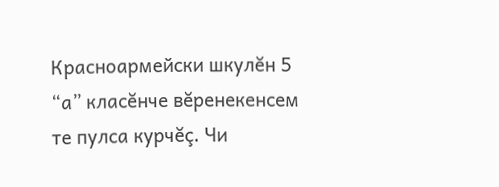Красноармейски шкулĕн 5 “а” класĕнче вĕренекенсем те пулса курчĕç. Чи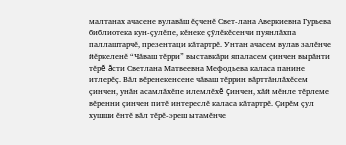малтанах ачасене вулавăш ĕçченĕ Свет-лана Аверкиевна Гурьева библиотека кун-çулĕпе, кĕнеке çỹлĕкĕсенчи пуянлăхпа паллаштарчĕ, презентаци кăтартрĕ. Унтан ачасем вулав залĕнче йĕркеленĕ “Чăваш тĕрри” выставкăри япаласем çинчен вырăнти тĕрĕ ăсти Светлана Матвеевна Мефодьева каласа панине итлерĕç. Вăл вĕренекенсене чăваш тĕррин вăрттăнлăхĕсем çинчен, унăн асамлăхĕпе илемлĕхĕ çинчен, хăй мĕнле тĕрлеме вĕренни çинчен питĕ интереслĕ каласа кăтартрĕ. Çирĕм çул хушши ĕнтĕ вăл тĕрĕ-эреш ытамĕнче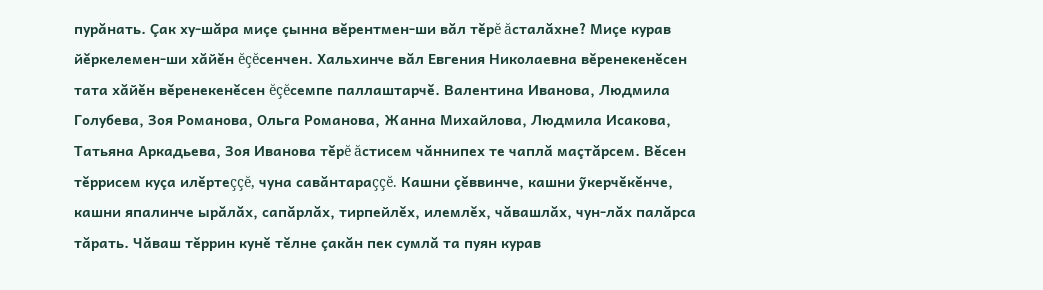пурăнать. Çак ху-шăра миçе çынна вĕрентмен-ши вăл тĕрĕ ăсталăхне? Миçе курав йĕркелемен-ши хăйĕн ĕçĕсенчен. Хальхинче вăл Евгения Николаевна вĕренекенĕсен тата хăйĕн вĕренекенĕсен ĕçĕсемпе паллаштарчĕ. Валентина Иванова, Людмила Голубева, Зоя Романова, Ольга Романова, Жанна Михайлова, Людмила Исакова, Татьяна Аркадьева, Зоя Иванова тĕрĕ ăстисем чăннипех те чаплă маçтăрсем. Вĕсен тĕррисем куçа илĕртеççĕ, чуна савăнтараççĕ. Кашни çĕввинче, кашни ỹкерчĕкĕнче, кашни япалинче ырăлăх, сапăрлăх, тирпейлĕх, илемлĕх, чăвашлăх, чун-лăх палăрса тăрать. Чăваш тĕррин кунĕ тĕлне çакăн пек сумлă та пуян курав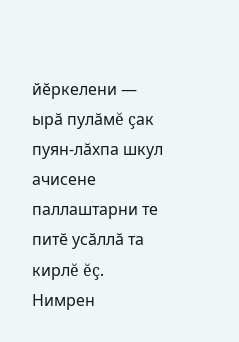йĕркелени — ырă пулăмĕ çак пуян-лăхпа шкул ачисене паллаштарни те питĕ усăллă та кирлĕ ĕç. Нимрен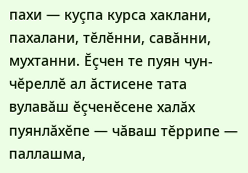пахи — куçпа курса хаклани, пахалани, тĕлĕнни, савăнни, мухтанни. Ĕçчен те пуян чун-чĕреллĕ ал ăстисене тата вулавăш ĕçченĕсене халăх пуянлăхĕпе — чăваш тĕррипе — паллашма,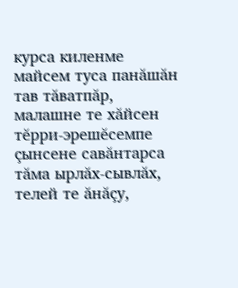курса киленме майсем туса панăшăн тав тăватпăр, малашне те хăйсен тĕрри-эрешĕсемпе çынсене савăнтарса тăма ырлăх-сывлăх, телей те ăнăçу,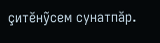çитĕнỹсем сунатпăр.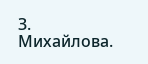З. Михайлова.